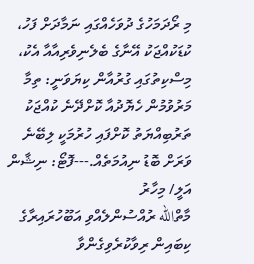މި ރޯދަމަހުގެ ދުވަހެއްގައި ނަމާދަށް ފަހު، ކުޑަކުއްޖަކު އޭނާގެ ބެލެނިވެރިއާއާ އެކު، މިސްކިތުގައި ގުރުއާން ކިޔަވަނީ: ތިމާ މަރުވުމުން ހެޔޮދުއާ ކޮށްދޭނެ ކުއްޖަކު ތަރުބިއްޔަތު ކޮށްފައި ހުރުމަކީ ލިބޭނެ ވަރަށް ބޮޑު ނިއުމަތެއް.---ފޮޓޯ: ނިޝާން އަލީ/ މިހާރު
މާތްالله ރުއްސުންލެއްވި އަބޫހުރައިރާގެ ކިބައިން ރިވާކުރެވިގެންވާ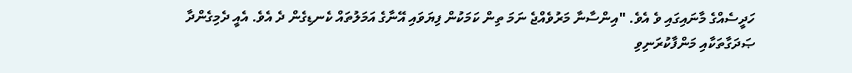ހަދީސެއްގެ މާނައިގައި ވެ އެވެ. "އިންސާނާ މަރުވެއްޖެ ނަމަ ތިން ކަމަކުން ފިޔަވައި އޭނާގެ އަމަލުތައް ކެނޑިގެން ދެ އެވެ. އެއީ ދެމިގެންދާ ޞަދަގާތަކާއި މަންފާކުރަނިވި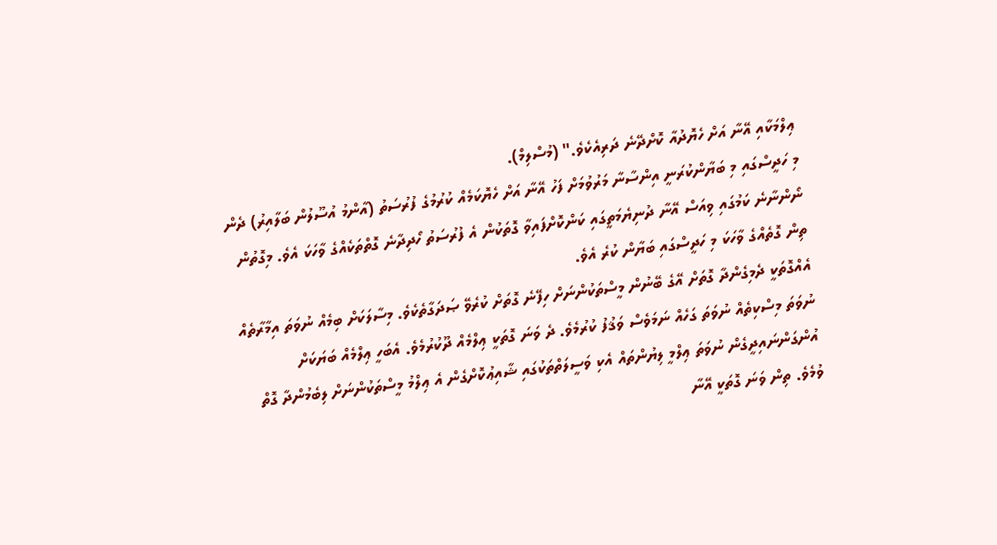ޢިލްމަކާއި އޭނާ އަށް ހެޔޮދުއާ ކޮށްދޭނެ ދަރިއެކެވެ." (މުސްލިމް).
މި ހަދީސްގައި މި ބަޔާންކުރަނީ އިންސާނާ މަރުވުމަށް ފަހު އޭނާ އަށް ހެޔޮކަމެއް ކުރުމުގެ ފުރުސަތު (އާންމު އުސޫލުން ބަލާއިރު) ދެން ނޯންނާނެ ކަމުގައި ވިއަސް އޭނާ ދުނިޔެމަތީގައި ކަންކޮށްފައިވާ ގޮތަކުން އެ ފުރުސަތު ހޯދިދާނެ ގޮތްތަކެއްގެ ވާހަކަ އެވެ. މިގޮތުން ތިން ގޮތެއްގެ ވާހަކަ މި ހަދީސްގައި ބަޔާން ކުރެ އެވެ.
އެއްގޮތަކީ ދެމިގެންދާ ގޮތަށް އޭގެ ބޭނުން މީސްތަކުންނަށް ހިފޭނެ ގޮތަށް ކުރެވޭ ޞަދަގާތެކެވެ. މިސާލަކަށް ބިމެއް ނުވަތަ އިމާރާތެއް ނުވަތަ މިސްކިތެއް ނުވަތަ ގަހެއް ނަމަވެސް ވަޤުފު ކުރުމެވެ. ދެ ވަނަ ގޮތަކީ ޢިލްމެއް ދޫކުރުމެވެ. އެބަހީ ޢިލްމެއް ބަޔަކަށް އުންގަންނައިދީގެން ނުވަތަ ޢިލްމީ ލިޔުންތައް އެކި ވަސީލަތްތަކުގައި ޝާއިޢުކޮށްގެން އެ ޢިލްމު މީސްތަކުންނަށް ލިބެމުންދާ ގޮތް ވުމެވެ. ތިން ވަނަ ގޮތަކީ އޭނާ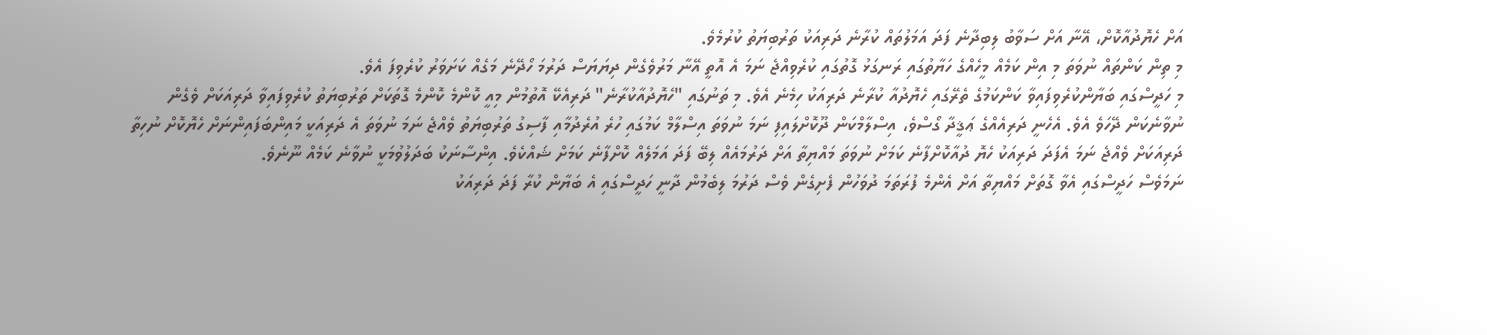އަށް ހެޔޮދުއާކޮށް، އޭނާ އަށް ސަވާބު ލިބިދާނެ ފަދަ އަމަލުތައް ކުރާނެ ދަރިއަކު ތަރުބިޔަތު ކުރުމެވެ.
މި ތިން ކަންތައް ނުވަތަ މި އިން ކަމެއް މީހެއްގެ ހަޔާތުގައި ރަނގަޅު ގޮތުގައި ކުރެވިއްޖެ ނަމަ އެ އޮތީ އޭނާ މަރުވެގެން ދިޔަޔަސް ދަރުމަ ހޯދޭނެ މަގެއް ކަށަވަރު ކުރެވިފަ އެވެ.
މި ހަދީސްގައި ބަޔާންކުރެވިފައިވާ ކަންކަމުގެ ތެރޭގައި ހެޔޮދުއާ ކުރާނެ ދަރިއަކު ހިމެނެ އެވެ. މި ތަނުގައި "ހެޔޮދުއާކުރާނެ" ދަރިއެކޭ އޮތުމުން މިއީ ކޮންމެ ކޮންމެ ގޮތަކަށް ތަރުބިޔަތު ކުރެވިފައިވާ ދަރިއަކަށް ވެގެން ނުވާނެކަން ދޭހަވެ އެވެ. އެހެނީ ދަރިއެއްގެ ޢަޤީދާ ގޯސްވެ، އިސްލާމްކަން ދޫކޮށްލައިފި ނަމަ ނުވަތަ އިސްލާމް ކަމުގައި ހުރެ އުރެދުމާއި ފާސިގު ތަރުބިޔަތު ވެއްޖެ ނަމަ ނުވަތަ އެ ދަރިއަކީ މައިންބަފައިންނަށް ހެޔޮކޮށް ނުހިތާ ދަރިއަކަށް ވެއްޖެ ނަމަ އެފަދަ ދަރިއަކު ހެޔޮ ދުއާކޮށްފާނެ ކަމަށް ނުވަތަ މައްޔިތާ އަށް ދަރުމައެއް ލިބޭ ފަދަ އަމަލެއް ކޮށްފާނެ ކަމަށް ޝައްކެވެ. އިންސާނަކު ބަދަލުވުމަކީ ނުވާނެ ކަމެއް ނޫނެވެ.
ނަމަވެސް ހަދީސްގައި އެވާ ގޮތަށް މައްޔިތާ އަށް އެންމެ ފުރަތަމަ ދުވަހުން ފެށިގެން ވެސް ދަރުމަ ލިބެމުން ދާނީ ހަދީސްގައި އެ ބަޔާން ކުރާ ފަދަ ދަރިއަކު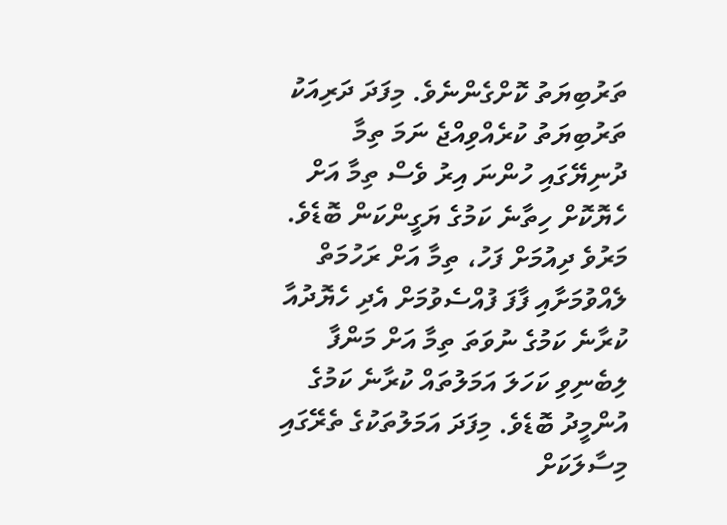ތަރުބިޔަތު ކޮށްގެންނެވެ. މިފަދަ ދަރިއަކު ތަރުބިޔަތު ކުރެއްވިއްޖެ ނަމަ ތިމާ ދުނިޔޭގައި ހުންނަ އިރު ވެސް ތިމާ އަށް ހެޔޮކޮށް ހިތާނެ ކަމުގެ ޔަގީންކަން ބޮޑެވެ.
މަރުވެ ދިއުމަށް ފަހު، ތިމާ އަށް ރަހުމަތް ލެއްވުމަށާއި ފާފަ ފުއްސެވުމަށް އެދި ހެޔޮދުއާ ކުރާނެ ކަމުގެ ނުވަތަ ތިމާ އަށް މަންފާ ލިބެނިވި ކަހަލަ އަމަލުތައް ކުރާނެ ކަމުގެ އުންމީދު ބޮޑެވެ. މިފަދަ އަމަލުތަކުގެ ތެރޭގައި މިސާލަކަށް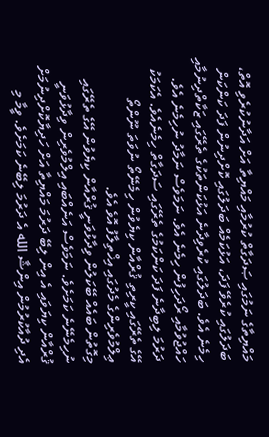މައްޔިތާގެ ނަމުގައި ޞަދަގާތް ކުރުމާއި މައްޔިތާ އަށް އަދާނުކުރެވި އޮތް، ބަދަލުގައި ކުރެވޭ ފަދަ، އަޅުކަމެއް ބަދަލުގައި ކޮށްދިނުން ފަދަ ކަންކަން ހިމެނެ އެވެ. ބަދަލުގައި ކުރެވިދާނެ އަޅުކަންތަކުގެ ތެރޭގައި ޒަކާތްދިނުމާއި ހައްޖުވުމާއި ރޯދަހިފުން ހިމެނެ އެވެ. ނަމަވެސް ނަމާދު ނުހިމެނެ އެވެ. ދަރުމަ ލިބިދާނެ ފަދަ ކަންކަމުގެ ތެރޭގައި ސަދަގާތް ހިމެނެއެވެ. އެކަމަކު އޭގެ ތެރޭގައި ކީރިތި ޤުރްއާން ކިޔެވުން ހިމެނޭތޯ ނުވަތަ ނޫންތޯ ޢިލްމުވެރިންގެ މެދުގައި އިޚްތިލާފު އޮވެ އެވެ.
މިގޮތުން ބައެއް ބޭކަލުން ވިދާޅުވަނީ ޤުރްއާން ކިޔެވުން އޭގެ ތެރޭގައި ނުހިމެނޭނެ ކަމަށެވެ. ނަމަވެސް އަނެއްބައި އިލްމުވެރިން ވިދާޅުވަނީ ޤުރްއާން ކިޔަވައި އެ އިން ލިބޭ ދަރުމަ މައްޔިތާ އަށް ހަދިޔާކޮށްދިނުމަށް އެދި ދުއާކުރުމުން އިންޝާ الله އެ ދަރުމަ ލިބޭނެ ކަމަށެވެ. ވީމާ މި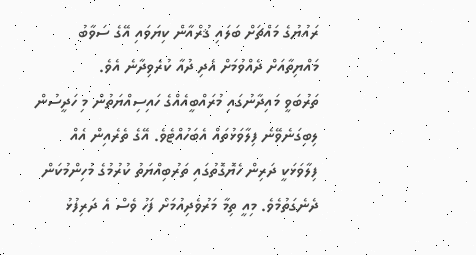ރައުޔުގެ މައްޗަށް ބަލައި ޤުރްއާން ކިޔަވައި އޭގެ ސަވާބު މައްޔިތާއަށް ދެއްވުމަށް އެދި ދުއާ ކުރެވިދާނެ އެވެ.
ތަރުބަވީ މައިދާނުގައި މުރައްބީއެއްގެ ހައިސިއްޔަތުން މި ހަދީސުން ލިބިގަނެވޭނެ ފިލާވަޅުތައް އެބަހުއްޓެވެ. އޭގެ ތެރެއިން އެއް ފިލާވަޅަކީ ދަރިން ހެޔޮގޮތުގައި ތަރުބިއްޔަތު ކުރުމުގެ މުހިންމުކަން ދެނެގަތުމެވެ. މިއީ ތިމާ މަރުވެދިއުމަށް ފަހު ވެސް އެ ދަރިފުޅު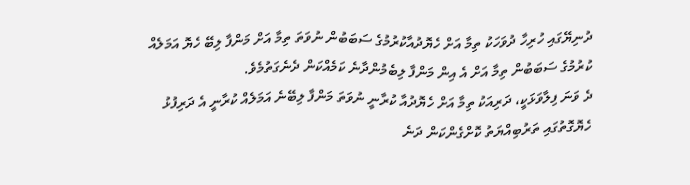ދުނިޔޭގައި ހުރިހާ ދުވަހަކު ތިމާ އަށް ހެޔޮދުއާކުރުމުގެ ސަބަބުން ނުވަތަ ތިމާ އަށް މަންފާ ލިބޭ ހެޔޮ އަމަލެއް ކުރުމުގެ ސަބަބުން ތިމާ އަށް އެ އިން މަންފާ ލިބެމުންދާނެ ކަމެއްކަން ދެނެގަތުމެވެ.
ދެ ވަނަ ފިލާވަޅަކީ، ދަރިއަކު ތިމާ އަށް ހެޔޮދުއާ ކުރާނީ ނުވަތަ މަންފާ ލިބޭނެ އަމަލެއް ކުރާނީ އެ ދަރިފުޅު ހެޔޮގޮތުގައި ތަރުބިއްޔަތު ކޮށްގެންކަން ދަނެ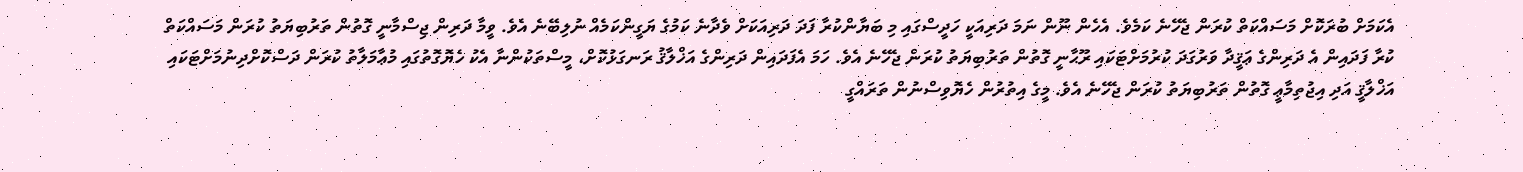އެކަމަށް ބުރަކޮށް މަސައްކަތް ކުރަން ޖެހޭނެ ކަމެވެ. އެހެން ނޫން ނަމަ ދަރިއަކީ ހަދީސްގައި މި ބަޔާންކުރާ ފަދަ ދަރިއަކަށް ވެދާނެ ކަމުގެ ޔަގީންކަމެއް ނުލިބޭނެ އެވެ. ވީމާ ދަރިން ޖިސްމާނީ ގޮތުން ތަރުބިޔަތު ކުރަން މަސައްކަތް ކުރާ ފަދައިން އެ ދަރިންގެ ޢަޤީދާ ވަރުގަދަ ކުރުމަށްޓަކައި ރޫޙާނީ ގޮތުން ތަރުބިޔަތު ކުރަން ޖެހޭނެ އެވެ. ހަމަ އެފަދައިން ދަރިންގެ އަޚްލާޤު ރަނގަޅުކޮށް، މީސްތަކުންނާ އެކު ހެޔޮގޮތުގައި މުޢާމަލާތު ކުރަން ދަސްކޮށްދިނުމަށްޓަކައި އަޚްލާޤީ އަދި އިޖުތިމާޢީ ގޮތުން ތަރުބިޔަތު ކުރަން ޖެހޭނެ އެވެ. މީގެ އިތުރުން ހެޔޮވިސްނުން ތަރައްގީ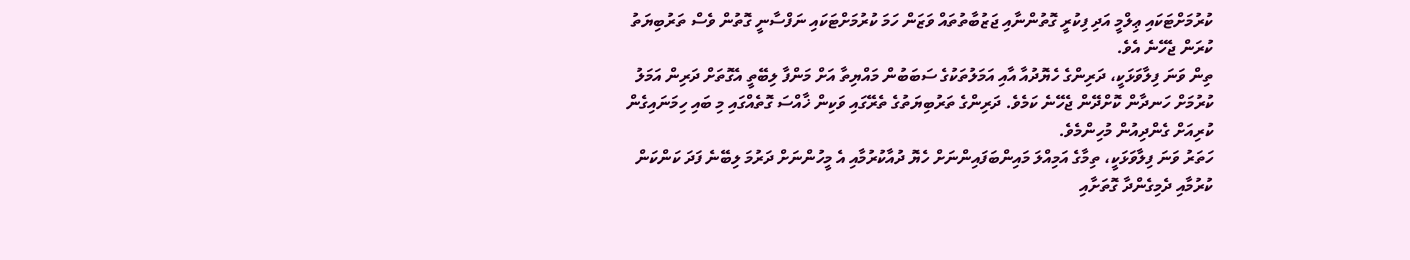ކުރުމަށްޓަކައި ޢިލްމީ އަދި ފިކުރީ ގޮތުންނާއި ޖަޒުބާތުތައް ވަޒަން ހަމަ ކުރުމަށްޓަކައި ނަފްސާނީ ގޮތުން ވެސް ތަރުބިޔަތު ކުރަން ޖެހޭނެ އެވެ.
ތިން ވަނަ ފިލާވަޅަކީ، ދަރިންގެ ހެޔޮދުއާ އާއި އަމަލުތަކުގެ ސަބަބުން މައްޔިތާ އަށް މަންފާ ލިބޭތީ އެގޮތަށް ދަރިން އަމަލު ކުރުމަށް ހަނދާން ކޮށްދޭން ޖެހޭނެ ކަމެވެ. ދަރިންގެ ތަރުބިޔަތުގެ ތެރޭގައި ވަކިން ޚާއްސަ ގޮތެއްގައި މި ބައި ހިމަނައިގެން ކުރިއަށް ގެންދިއުން މުހިންމެވެ.
ހަތަރު ވަނަ ފިލާވަޅަކީ، ތިމާގެ އަމިއްލަ މައިންބަފައިންނަށް ހެޔޮ ދުއާކުރުމާއި އެ މީހުންނަށް ދަރުމަ ލިބޭނެ ފަދަ ކަންކަން ކުރުމާއި ދެމިގެންދާ ގޮތަށާއި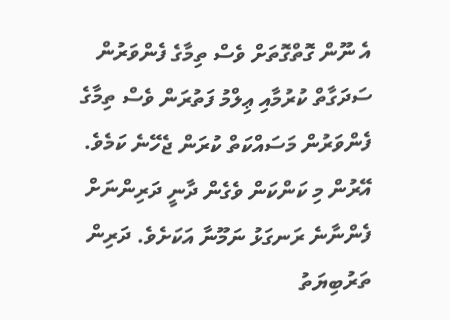އެ ނޫން ގޮތްގޮތަށް ވެސް ތިމާގެ ފެންވަރުން ސަދަގާތް ކުރުމާއި ޢިލްމު ފަތުރަން ވެސް ތިމާގެ ފެންވަރުން މަސައްކަތް ކުރަން ޖެހޭނެ ކަމެވެ. އޭރުން މި ކަންކަން ވެގެން ދާނީ ދަރިންނަށް ފެންނާނެ ރަނގަޅު ނަމޫނާ އަކަށެވެ. ދަރިން ތަރުބިޔަތު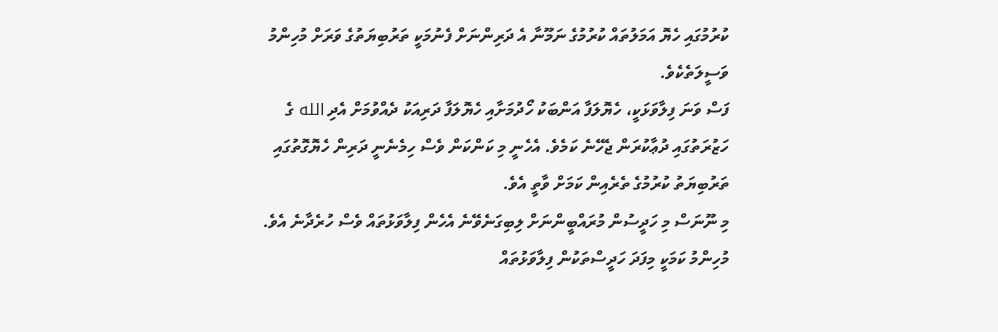ކުރުމުގައި ހެޔޮ އަމަލުތައް ކުރުމުގެ ނަމޫނާ އެ ދަރިންނަށް ފެނުމަކީ ތަރުބިޔަތުގެ ވަރަށް މުހިންމު ވަސީލަތެކެވެ.
ފަސް ވަނަ ފިލާވަޅަކީ، ހެޔޮލަފާ އަންބަކު ހޯދުމަށާއި ހެޔޮލަފާ ދަރިއަކު ދެއްވުމަށް އެދި الله ގެ ހަޒުރަތުގައި ދުޢާކުރަން ޖެހޭނެ ކަމެވެ. އެހެނީ މި ކަންކަން ވެސް ހިމެނެނީ ދަރިން ހެޔޮގޮތުގައި ތަރުބިޔަތު ކުރުމުގެ ތެރެއިން ކަމަށް ވާތީ އެވެ.
މި ނޫނަސް މި ހަދީސުން މުރައްބީންނަށް ލިބިގަނެވޭނެ އެހެން ފިލާވަޅުތައް ވެސް ހުރެދާނެ އެވެ. މުހިންމު ކަމަކީ މިފަދަ ހަދީސްތަކުން ފިލާވަޅުތައް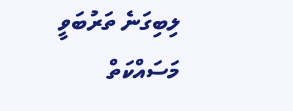ލިބިގަނެ ތަރުބަވީ މަސައްކަތް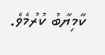ކާމިޔާބު ކުރުމެވެ.